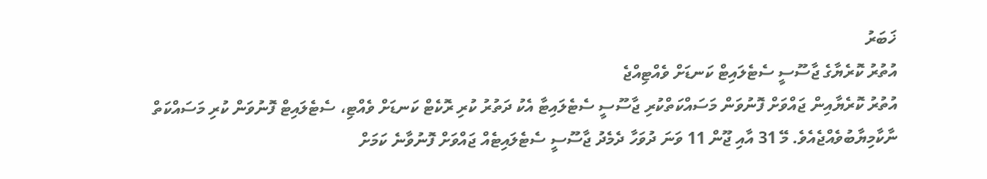ޚަބަރު
އުތުރު ކޮރެޔާގެ ޖާސޫސީ ސެޓެލައިޓް ކަނޑަށް ވެއްޓިއްޖެ
އުތުރު ކޮރެޔާއިން ޖައްވަށް ފޮނުވަން މަސައްކަތްކުރި ޖާސޫސީ ސެޓެލައިޓާ އެކު ދަތުރު ކުރި ރޮކެޓް ކަނޑަށް ވެއްޓި، ސެޓެލައިޓް ފޮނުވަން ކުރި މަސައްކަތް ނާކާމިޔާބުވެއްޖެއެވެ. މޭ 31 އާއި ޖޫން 11 ވަނަ ދުވަހާ ދެމެދު ޖާސޫސީ ސެޓެލައިޓެއް ޖައްވަށް ފޮނުވާނެ ކަމަށް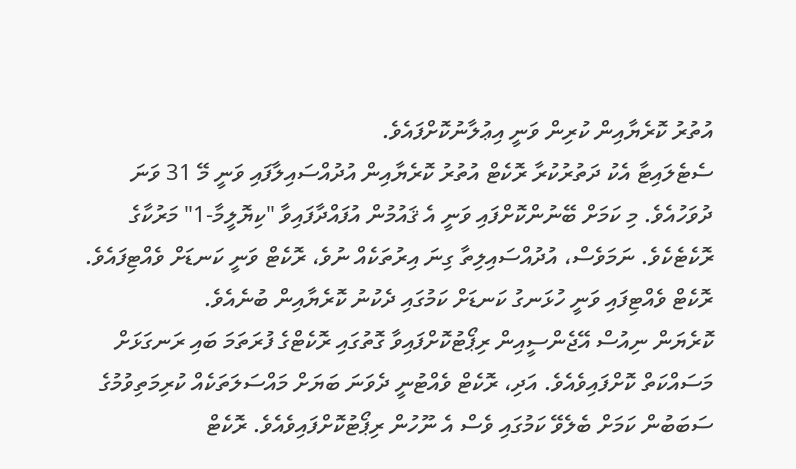އުތުރު ކޮރެޔާއިން ކުރިން ވަނީ އިޢުލާނުކޮށްފައެވެ.
ސެޓެލައިޓާ އެކު ދަތުރުކުރާ ރޮކެޓް އުތުރު ކޮރެޔާއިން އުދުއްސައިލާފައި ވަނީ މޭ 31 ވަނަ ދުވަހުއެވެ. މި ކަމަށް ބޭނުންކޮށްފައި ވަނީ އެ ޤައުމުން އުފައްދާފައިވާ "ކިޔޮލީމާ-1" މަރުކާގެ ރޮކެޓެކެވެ. ނަމަވެސް، އުދުއްސައިލިތާ ގިނަ އިރުތަކެއް ނުވެ، ރޮކެޓް ވަނީ ކަނޑަށް ވެއްޓިފައެވެ. ރޮކެޓް ވެއްޓިފައި ވަނީ ހުޅަނގު ކަނޑަށް ކަމުގައި ދެކުނު ކޮރެޔާއިން ބުނެއެވެ.
ކޮރެޔަން ނިއުސް އޭޖެންސީއިން ރިޕޯޓުކޮށްފައިވާ ގޮތުގައި ރޮކެޓްގެ ފުރަތަމަ ބައި ރަނގަޅަށް މަސައްކަތް ކޮށްފައިވެއެވެ. އަދި، ރޮކެޓް ވެއްޓުނީ ދެވަނަ ބަޔަށް މައްސަލަތަކެއް ކުރިމަތިވުމުގެ ސަބަބުން ކަމަށް ބެލެވޭ ކަމުގައި ވެސް އެ ނޫހުން ރިޕޯޓުކޮށްފައިވެއެވެ. ރޮކެޓް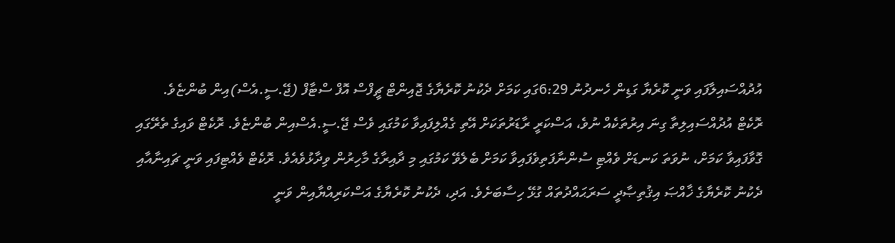އުދުއްސައިލާފައި ވަނީ ކޮރެޔާ ގަޑިން ހެނދުނު 6:29ގައި ކަމަށް ދެކުނު ކޮރެޔާގެ ޖޮއިންޓް ޗީފްސް އޮފް ސްޓާފް (ޖޭ.ސީ.އެސް)އިން ބުންޏެވެ.
ރޮކެޓް އުދުއްސައިލިތާ ގިނަ އިރުތަކެއް ނުވެ، އަސްކަރީ ރާޑަރުތަކަށް އޭތި ގެއްލިފައިވާ ކަމުގައި ވެސް ޖޭ.ސީ.އެސްއިން ބުންޏެވެ. ރޮކެޓް ވައިގެ ތެރޭގައި ގޮވާފައިވާ ކަމަށް، ނުވަތަ ކަނޑަށް ވެއްޓި ސުންނާފަތިވެފައިވާ ކަމަށް ބެލެވޭ ކަމުގައި މި ދާއިރާގެ މާހިރުން ވިދާޅުވެއެވެ. ރޮކެޓް ވެއްޓިފައި ވަނީ ޗައިނާއާއި ދެކުނު ކޮރެޔާގެ ޚާއްޞަ އިޤުތިޞާދީ ސަރަޙައްދުތައް ގުޅޭ ހިސާބަށެވެ. އަދި، ދެކުނު ކޮރެޔާގެ އަސްކަރިއްޔާއިން ވަނީ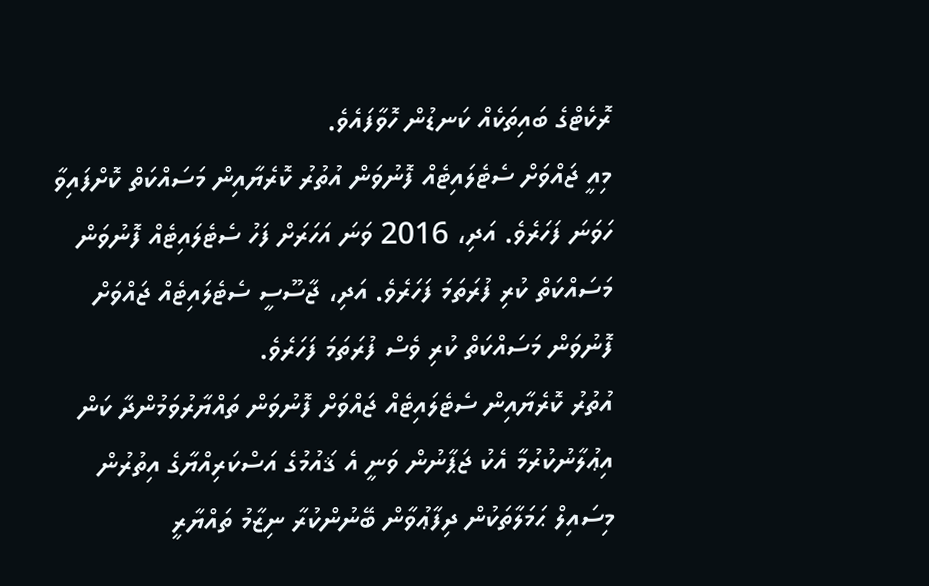ރޮކެޓްގެ ބައިތަކެއް ކަނޑުން ހޮވާފައެވެ.
މިއީ ޖައްވަށް ސެޓެލައިޓެއް ފޮނުވަން އުތުރު ކޮރެޔާއިން މަސައްކަތް ކޮށްފައިވާ ހަވަނަ ފަހަރެވެ. އަދި، 2016 ވަނަ އަހަރަށް ފަހު ސެޓެލައިޓެއް ފޮނުވަން މަސައްކަތް ކުރި ފުރަތަމަ ފަހަރެވެ. އަދި، ޖާސޫސީ ސެޓެލައިޓެއް ޖައްވަށް ފޮނުވަން މަސައްކަތް ކުރި ވެސް ފުރަތަމަ ފަހަރެވެ.
އުތުރު ކޮރެޔާއިން ސެޓެލައިޓެއް ޖައްވަށް ފޮނުވަން ތައްޔާރުވަމުންދާ ކަން އިޢުލާނުކުރުމާ އެކު ޖަޕާނުން ވަނީ އެ ޤައުމުގެ އަސްކަރިއްޔާގެ އިތުރުން މިސައިލް ޙަމަލާތަކުން ދިފާޢުވާން ބޭނުންކުރާ ނިޒާމު ތައްޔާރީ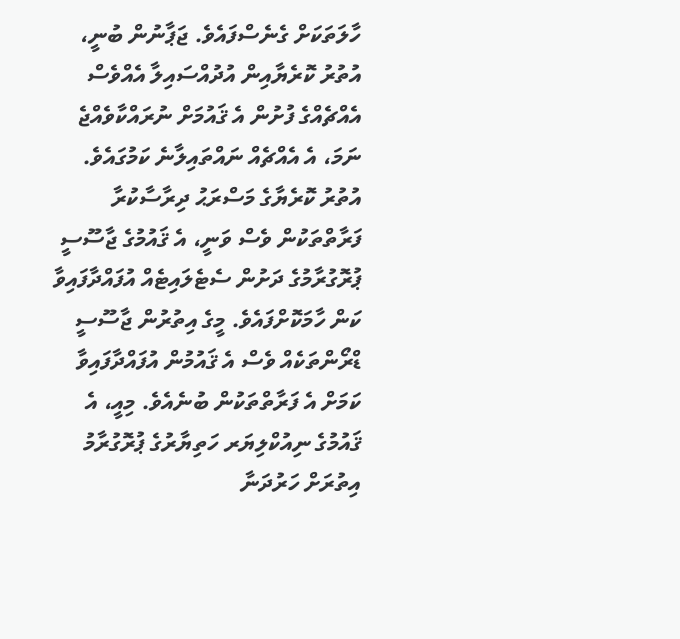ހާލަތަކަށް ގެނެސްފައެވެ. ޖަޕާނުން ބުނީ، އުތުރު ކޮރެޔާއިން އުދުއްސައިލާ އެއްވެސް އެއްޗެއްގެ ފުށުން އެ ޤައުމަށް ނުރައްކާވެއްޖެ ނަމަ، އެ އެއްޗެއް ނައްތައިލާނެ ކަމުގައެވެ.
އުތުރު ކޮރެޔާގެ މަސްރަޙު ދިރާސާކުރާ ފަރާތްތަކުން ވެސް ވަނީ، އެ ޤައުމުގެ ޖާސޫސީ ޕުރޮގުރާމުގެ ދަށުން ސެޓެލައިޓެއް އުފައްދާފައިވާ ކަން ހާމަކޮށްފައެވެ. މީގެ އިތުރުން ޖާސޫސީ ޑްރޯންތަކެއް ވެސް އެ ޤައުމުން އުފައްދާފައިވާ ކަމަށް އެ ފަރާތްތަކުން ބުނެއެވެ. މިއީ، އެ ޤައުމުގެ ނިއުކްލިޔަރ ހަތިޔާރުގެ ޕުރޮގުރާމު އިތުރަށް ހަރުދަނާ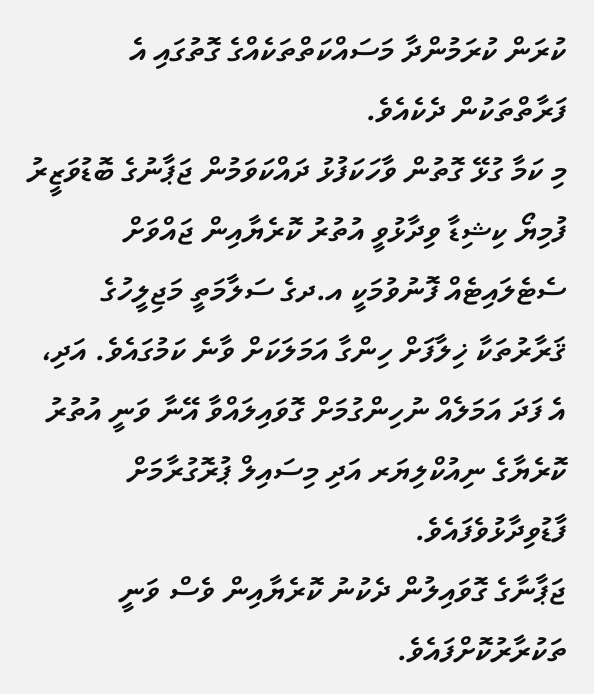ކުރަން ކުރަމުންދާ މަސައްކަތްތަކެއްގެ ގޮތުގައި އެ ފަރާތްތަކުން ދެކެއެވެ.
މި ކަމާ ގުޅޭ ގޮތުން ވާހަކަފުޅު ދައްކަވަމުން ޖަޕާނުގެ ބޮޑުވަޒީރު ފުމިޔޯ ކިޝިޑާ ވިދާޅުވީ އުތުރު ކޮރެޔާއިން ޖައްވަށް ސެޓެލައިޓެއް ފޮނުވުމަކީ އ.ދގެ ސަލާމަތީ މަޖިލީހުގެ ޤަރާރުތަކާ ޚިލާފަށް ހިންގާ އަމަލަކަށް ވާނެ ކަމުގައެވެ. އަދި، އެ ފަދަ އަމަލެއް ނުހިންގުމަށް ގޮވައިލައްވާ އޭނާ ވަނީ އުތުރު ކޮރެޔާގެ ނިއުކްލިޔަރ އަދި މިސައިލް ޕުރޮގުރާމަށް ފާޑުވިދާޅުވެފައެވެ.
ޖަޕާނާގެ ގޮވައިލުން ދެކުނު ކޮރެޔާއިން ވެސް ވަނީ ތަކުރާރުކޮށްފައެވެ.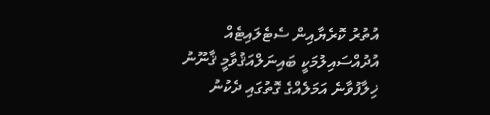އުތުރު ކޮރެޔާއިން ސެޓެލައިޓެއް އުދުއްސައިލުމަކީ ބައިނަލްއަޤުވާމީ ޤާނޫނު ޚިލާފުވާނެ އަމަލެއްގެ ގޮތުގައި ދެކުނު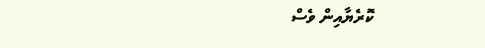ކޮރެޔާއިން ވެސް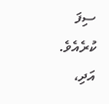ސިފަ ކުރެއެވެ. އަދި،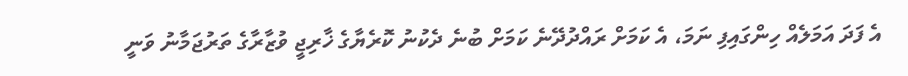އެ ފަދަ އަމަލެއް ހިންގައިފި ނަމަ، އެ ކަމަށް ރައްދުދޭނެ ކަމަށް ބުނެ ދެކުނު ކޮރެޔާގެ ޚާރިޖީ ވުޒާރާގެ ތަރުޖަމާނު ވަނީ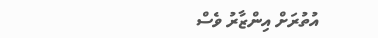އުތުރަށް އިންޒާރު ވެސް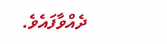ދެއްވާފައެވެ.